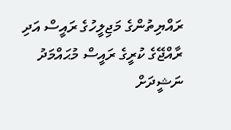ރައްޔިތުންގެ މަޖިލީހުގެ ރައީސް އަދި ރާއްޖޭގެ ކުރީގެ ރައީސް މުޙައްމަދު ނަޝީދަށް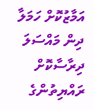އަމާޒުކޮށް ހަމަލާ ދިން މައްސަލަ ދިރާސާކޮށް ރައްޔިތުންގެ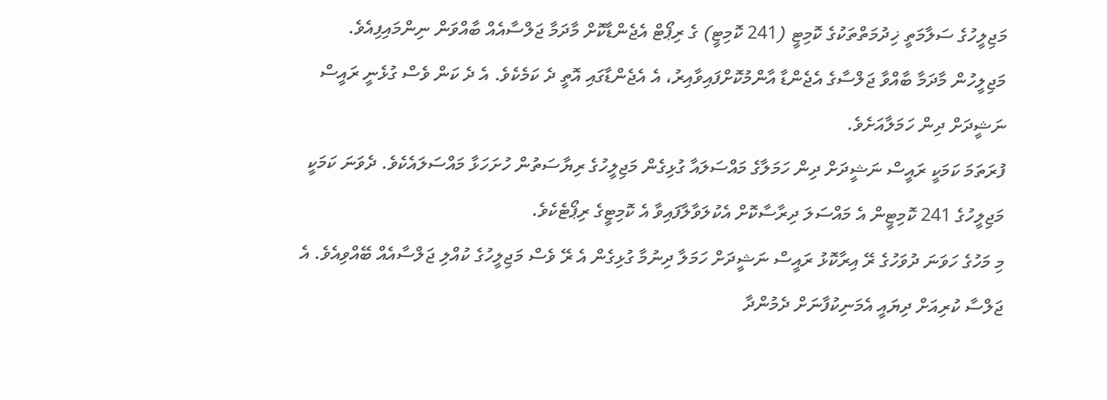މަޖިލީހުގެ ސަލާމަތީ ޚިދުމަތްތަކުގެ ކޮމިޓީ (241 ކޮމިޓީ) ގެ ރިޕޯޓް އެޖެންޑާކޮށް މާދަމާ ޖަލްސާއެއް ބާއްވަން ނިންމައިފިއެވެ.
މަޖިލީހުން މާދަމާ ބާއްވާ ޖަލްސާގެ އެޖެންޑާ އާންމުކޮށްފައިވާއިރު، އެ އެޖެންޑާގައި އޮތީ ދެ ކަމެކެވެ. އެ ދެ ކަން ވެސް ގުޅެނީ ރައީސް ނަޝީދަށް ދިން ހަމަލާއަށެވެ.
ފުރަތަމަ ކަމަކީ ރައީސް ނަޝީދަށް ދިން ހަމަލާގެ މައްސަލައާ ގުޅިގެން މަޖިލީހުގެ ރިޔާސަތުން ހުށަހަޅާ މައްސަލައެކެވެ. ދެވަނަ ކަމަކީ މަޖިލީހުގެ 241 ކޮމިޓީން އެ މައްސަލަ ދިރާސާކޮށް އެކުލަވާލާފައިވާ އެ ކޮމިޓީގެ ރިޕޯޓެކެވެ.
މި މަހުގެ ހަވަނަ ދުވަހުގެ ރޭ އިރާކޮޅު ރައީސް ނަޝީދަށް ހަމަލާ ދިނުމާ ގުޅިގެން އެ ރޭ ވެސް މަޖިލީހުގެ ކުއްލި ޖަލްސާއެއް ބޭއްވިއެވެ. އެ ޖަލްސާ ކުރިއަށް ދިޔައީ އެމަނިކުފާނަށް ދެމުންދާ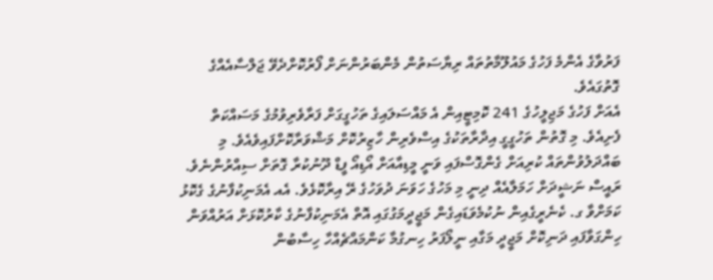ފަރުވާގެ އެންމެ ފަހުގެ މައުލޫމާތުތައް ރިޔާސަތުން މެންބަރުންނަށް ފޯރުކޮށްދެވޭ ޖަލްސާއެއްގެ ގޮތުގައެވެ.
އެއަށް ފަހުގެ މަޖިލީހުގެ 241 ކޮމިޓީއިން އެ މައްސަލައިގެ ތަހުގީގަށް ފަރާވެރިވުމުގެ މަސައްކަތް ފެށިއެވެ. މި ގޮތުން ތަހުގީގީ އިދާރާތަކުގެ އިސްވެރިން ހާޒިރުކޮށް މަޝްވަރާކޮށްފައިވެއެވެ. މި ބައްދަލުވުންތައް ކުރިއަށް ގެންގޮސްފައި ވަނީ މީޑިއާއަށް އޯޑިއޯ ފީޑް ދޫނުކުރާ ގޮތަށް ސިއްރުންނެވެ.
ރައީސް ނަޝީދަށް ހަމަލާއެއް ދިނީ މި މަހުގެ ހަވަނަ ދުވަހުގެ ރޭ އިރާކޮޅެވެ. އެއ އެމަނިކުފާނުގެ ގެކޮޅު ކަމަށްވާ ގ. ކެނެރީގެއިން ނުކުމެވަޑައިގެން މަޖީދީމަގުގައި އޮތް އެމަނިކުފާނުގެ ކާރުކޮޅަށް އަރުއްވަން ހިންގަވާފައި ދަނިކޮށް މަޖީދީ މަގާއި ނީލޯފަރު ހިނގުމާ ކަންމައްޗެއްހާ ހިސާބުން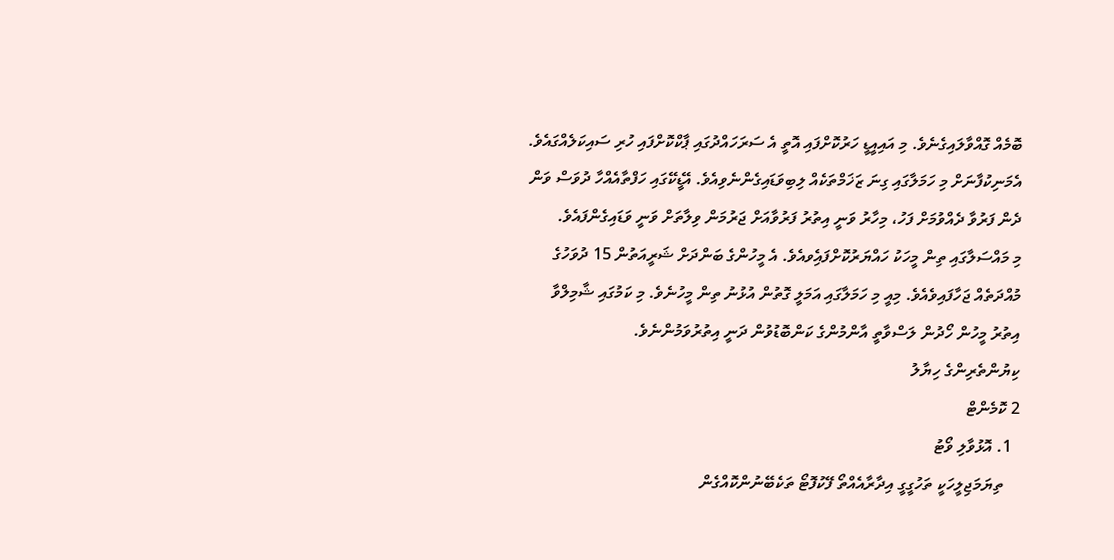ބޮމެއް ގޮއްވާލައިގެނެވެ. މި އައިއީޑީ ހަރުކޮށްފައި އޮތީ އެ ސަރަހައްދުގައި ޕާކްކޮށްފައި ހުރި ސައިކަލެއްގައެވެ.
އެމަނިކުފާނަށް މި ހަމަލާގައި ގިނަ ޒަޚަމްތަކެއް ލިބިވަޑައިގެންނެވިއެވެ. އޭޑީކޭގައި ހަފްތާއެއްހާ ދުވަސް ވަން ދެން ފަރުވާ ދެއްވުމަށް ފަހު، މިހާރު ވަނީ އިތުރު ފަރުވާއަށް ޖަރުމަން ވިލާތަށް ވަނީ ވަޑައިގެންފައެވެ.
މި މައްސަލާގައި ތިން މީހަކު ހައްޔަރުކޮށްފައިެވއެވެ. އެ މީހުންގެ ބަންދަށް ޝަރީއަތުން 15 ދުވަހުގެ މުއްދަތެއް ޖަހާފައިވެއެވެ. މިއީ މި ހަމަލާގައި އަމަލީ ގޮތުން އުޅުނު ތިން މީހުނެވެ. މި ކަމުގައި ޝާމިލްވާ އިތުރު މީހުން ހޯދުން ލަސްވާތީ އާންމުންގެ ކަންބޮޑުވުން ދަނީ އިތުރުވަމުންނެވެ.
ކިޔުންތެރިންގެ ހިޔާލު
2 ކޮމެންޓް
  1. އޮޅުވާލި ވޯޓު
    ތިޔަމަޖިލީހަކީ ތަހުގީގީ އިދާރާއެއްތޯ ފޭކުފޮޓޯ ތަކެބޭނުންކޮއްގެން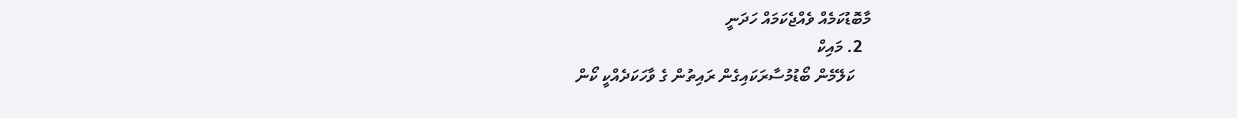މާބޮޑުކަމެއް ވެއްޖެކަމައް ހަދަނީ
  2. މައިކް
    ކަލޭމެން ބޯޑުމުސާރަކައިގެން ރައިތުން ގެ ވާހަކަދެއްކީ ކޯން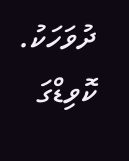ދުވަހަކު. ކޮވިޑްގަ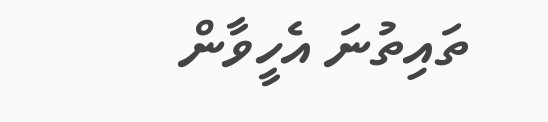ތައިތުނަ އެހީވާން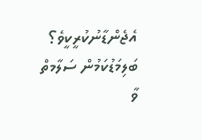އެޖެންޑާނުކުރީކީވެ؟ ބަލިމަޑުކަމުން ސަލާމތް ވާ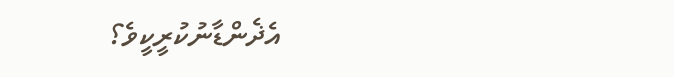އެޛެންޑާނުކުރީކީވެ؟